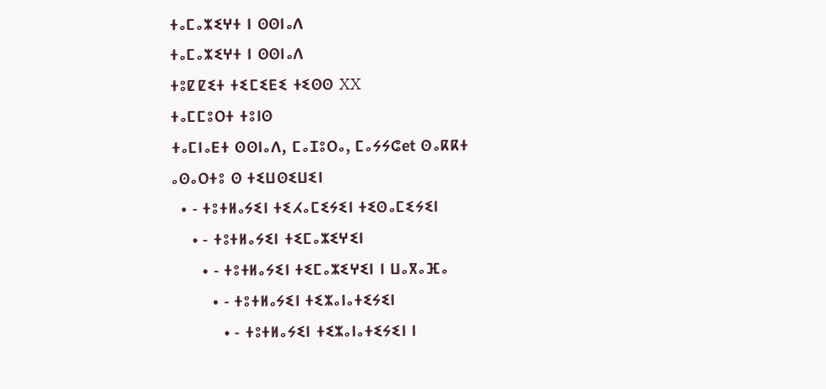ⵜⴰⵎⴰⵣⵉⵖⵜ ⵏ ⵙⵙⵏⴰⴷ
ⵜⴰⵎⴰⵣⵉⵖⵜ ⵏ ⵙⵙⵏⴰⴷ
ⵜⵓⵇⵇⵉⵜ ⵜⵉⵎⵉⴹⵉ ⵜⵉⵙⵙ XX
ⵜⴰⵎⵎⵓⵔⵜ ⵜⵓⵏⵙ
ⵜⴰⵎⵏⴰⴹⵜ ⵙⵙⵏⴰⴷ, ⵎⴰⵊⵓⵔⴰ, ⵎⴰⵢⵢⵛet ⵙⴰⴽⴽⵜ
ⴰⵙⴰⵔⵜⵓ ⵙ ⵜⵉⵡⵙⵉⵡⵉⵏ
  • - ⵜⵓⵜⵍⴰⵢⵉⵏ ⵜⵉⵃⴰⵎⵉⵢⵉⵏ ⵜⵉⵙⴰⵎⵉⵢⵉⵏ
    • - ⵜⵓⵜⵍⴰⵢⵉⵏ ⵜⵉⵎⴰⵣⵉⵖⵉⵏ
      • - ⵜⵓⵜⵍⴰⵢⵉⵏ ⵜⵉⵎⴰⵣⵉⵖⵉⵏ ⵏ ⵡⴰⴳⴰⴼⴰ
        • - ⵜⵓⵜⵍⴰⵢⵉⵏ ⵜⵉⵣⴰⵏⴰⵜⵉⵢⵉⵏ
          • - ⵜⵓⵜⵍⴰⵢⵉⵏ ⵜⵉⵣⴰⵏⴰⵜⵉⵢⵉⵏ ⵏ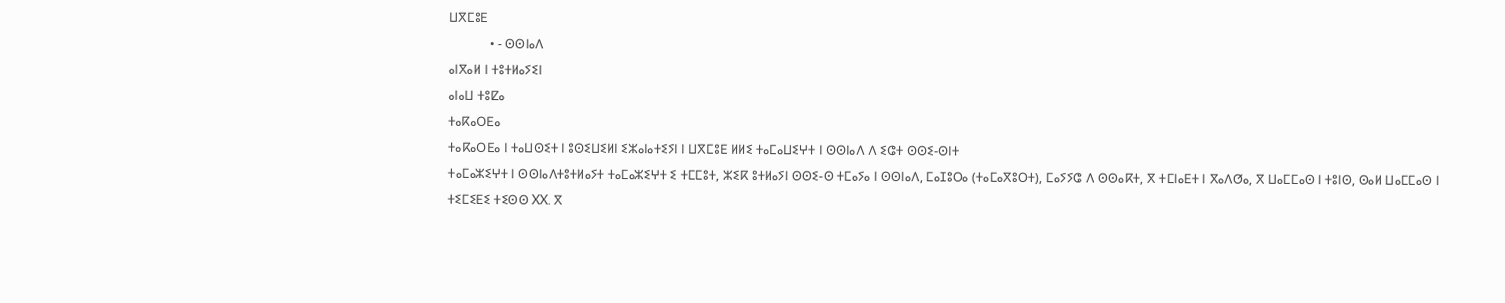ⵡⴳⵎⵓⴹ
            • - ⵙⵙⵏⴰⴷ
ⴰⵏⴳⴰⵍ ⵏ ⵜⵓⵜⵍⴰⵢⵉⵏ
ⴰⵏⴰⵡ ⵜⵓⵇⴰ
ⵜⴰⴽⴰⵔⴹⴰ
ⵜⴰⴽⴰⵔⴹⴰ ⵏ ⵜⴰⵡⵙⵉⵜ ⵏ ⵓⵙⵉⵡⵉⵍⵏ ⵉⵣⴰⵏⴰⵜⵉⵢⵏ ⵏ ⵡⴳⵎⵓⴹ ⵍⵍⵉ ⵜⴰⵎⴰⵡⵉⵖⵜ ⵏ ⵙⵙⵏⴰⴷ ⴷ ⵉⵛⵜ ⵙⵙⵉ-ⵙⵏⵜ
ⵜⴰⵎⴰⵣⵉⵖⵜ ⵏ ⵙⵙⵏⴰⴷⵜⵓⵜⵍⴰⵢⵜ ⵜⴰⵎⴰⵣⵉⵖⵜ ⵉ ⵜⵎⵎⵓⵜ, ⵣⵉⴽ ⵓⵜⵍⴰⵢⵏ ⵙⵙⵉ-ⵙ ⵜⵎⴰⵢⴰ ⵏ ⵙⵙⵏⴰⴷ, ⵎⴰⵊⵓⵔⴰ (ⵜⴰⵎⴰⴳⵓⵔⵜ), ⵎⴰⵢⵢⵛ ⴷ ⵙⵙⴰⴽⵜ, ⴳ ⵜⵎⵏⴰⴹⵜ ⵏ ⴳⴰⴷⵚⴰ, ⴳ ⵡⴰⵎⵎⴰⵙ ⵏ ⵜⵓⵏⵙ, ⵙⴰⵍ ⵡⴰⵎⵎⴰⵙ ⵏ ⵜⵉⵎⵉⴹⵉ ⵜⵉⵙⵙ XX. ⴳ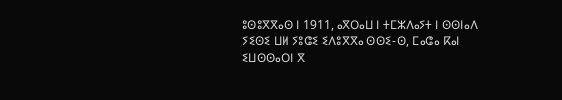ⵓⵙⵓⴳⴳⴰⵙ ⵏ 1911, ⴰⴳⵔⴰⵡ ⵏ ⵜⵎⵣⴷⴰⵢⵜ ⵏ ⵙⵙⵏⴰⴷ ⵢⵉⵙⵉ ⵡⵍ ⵢⵓⵛⵉ ⵉⴷⵓⴳⴳⴰ ⵙⵙⵉ-ⵙ, ⵎⴰⵛⴰ ⴽⴰⵏ ⵉⵡⵙⵙⴰⵔⵏ ⴳ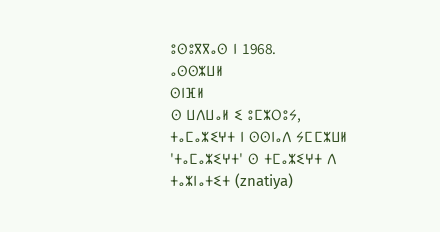ⵓⵙⵓⴳⴳⴰⵙ ⵏ 1968.
ⴰⵙⵙⵣⵡⵍ
ⵙⵏⴼⵍ
ⵙ ⵡⴷⵡⴰⵍ ⵉ ⵓⵎⵣⵔⵓⵢ, ⵜⴰⵎⴰⵣⵉⵖⵜ ⵏ ⵙⵙⵏⴰⴷ ⵢⵎⵎⵣⵡⵍ 'ⵜⴰⵎⴰⵣⵉⵖⵜ' ⵙ ⵜⵎⴰⵣⵉⵖⵜ ⴷ ⵜⴰⵣⵏⴰⵜⵉⵜ (znatiya)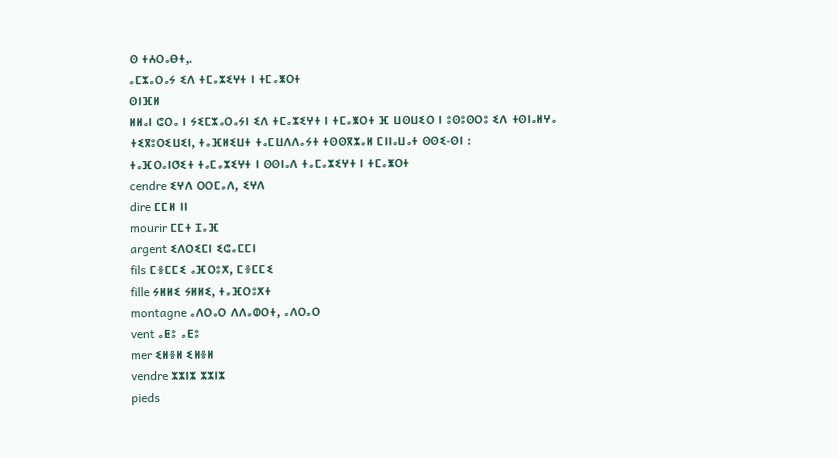ⵙ ⵜⵄⵔⴰⴱⵜ,.
ⴰⵎⵣⴰⵔⴰⵢ ⵉⴷ ⵜⵎⴰⵣⵉⵖⵜ ⵏ ⵜⵎⴰⵥⵔⵜ
ⵙⵏⴼⵍ
ⵍⵍⴰⵏ ⵛⵔⴰ ⵏ ⵢⵉⵎⵣⴰⵔⴰⵢⵏ ⵉⴷ ⵜⵎⴰⵣⵉⵖⵜ ⵏ ⵜⵎⴰⵥⵔⵜ ⴼ ⵡⵙⵡⵉⵔ ⵏ ⵓⵙⵓⵙⵔⵓ ⵉⴷ ⵜⵙⵏⴰⵍⵖⴰ ⵜⵉⴳⵓⵔⵉⵡⵉⵏ, ⵜⴰⴼⵍⵉⵡⵜ ⵜⴰⵎⵡⴷⴷⴰⵢⵜ ⵜⵙⵙⴳⵣⴰⵍ ⵎⵏⵏⴰⵡⴰⵜ ⵙⵙⵉ-ⵙⵏ :
ⵜⴰⴼⵔⴰⵏⵚⵉⵜ ⵜⴰⵎⴰⵣⵉⵖⵜ ⵏ ⵙⵙⵏⴰⴷ ⵜⴰⵎⴰⵣⵉⵖⵜ ⵏ ⵜⵎⴰⵥⵔⵜ
cendre ⵉⵖⴷ ⵔⵔⵎⴰⴷ, ⵉⵖⴷ
dire ⵎⵎⵍ ⵏⵏ
mourir ⵎⵎⵜ ⵊⴰⴼ
argent ⵉⴷⵔⵉⵎⵏ ⵉⵛⴰⵎⵎⵏ
fils ⵎⴻⵎⵎⵉ ⴰⴼⵔⵓⵅ, ⵎⴻⵎⵎⵉ
fille ⵢⵍⵍⵉ ⵢⵍⵍⵉ, ⵜⴰⴼⵔⵓⵅⵜ
montagne ⴰⴷⵔⴰⵔ ⴷⴷⴰⵀⵔⵜ, ⴰⴷⵔⴰⵔ
vent ⴰⵟⵓ ⴰⴹⵓ
mer ⵉⵍⴻⵍ ⵉⵍⴻⵍ
vendre ⵣⵣⵏⵣ ⵣⵣⵏⵣ
pieds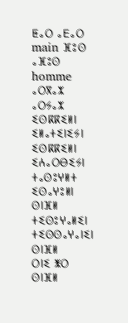ⵟⴰⵔ ⴰⴹⴰⵔ
main ⴼⵓⵙ ⴰⴼⵓⵙ
homme ⴰⵔⴳⴰⵣ ⴰⵔⵢⴰⵣ
ⵉⵙⴽⴽⵉⵍⵏ ⵉⵍⴰⵜⵉⵏⵉⵢⵏ ⵉⵙⴽⴽⵉⵍⵏ ⵉⵄⴰⵔⴱⵉⵢⵏ ⵜⴰⵙⵓⵖⵍⵜ
ⵉⵙⴰⵖⵓⵍⵏ
ⵙⵏⴼⵍ
ⵜⵉⵙⵓⵖⴰⵍⵉⵏ ⵜⵉⵙⵙⴰⵖⴰⵏⵉⵏ
ⵙⵏⴼⵍ
ⵔⵏⵉ ⵥⵔ
ⵙⵏⴼⵍ